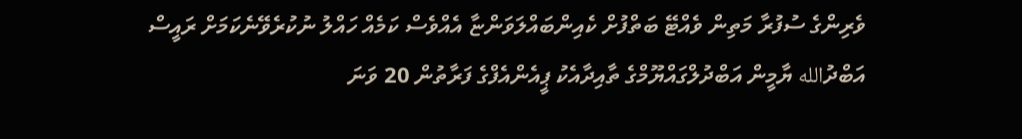ވެރިންގެ ސުފުރާ މަތިން ވެއްޓޭ ބަތްފުށް ކެއިންބައްލަވަންޏާ އެއްވެސް ކަމެއް ހައްލު ނުކުރެވޭނެކަމަށް ރައީސް އަބްދުالله ޔާމީން އަބްދުލްގައްޔޫމްގެ ތާއިދާއެކު ޕީއެންއެފްގެ ފަރާތުން 20 ވަނަ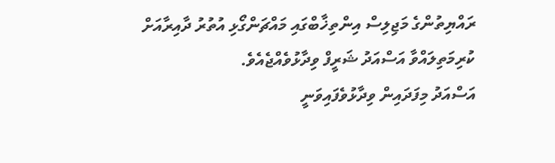ރައްޔިތުންގެ މަޖިލިސް އިންތިޚާބްގައި މައްޗަންގޯޅި އުތުރު ދާއިރާއަށް ކުރިމަތިލައްވާ އަސްއަދު ޝަރީފް ވިދާޅުވެއްޖެއެވެ.
އަސްއަދު މިފަދައިން ވިދާޅުވެފައިވަނީ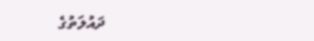ދައުލަތުގެ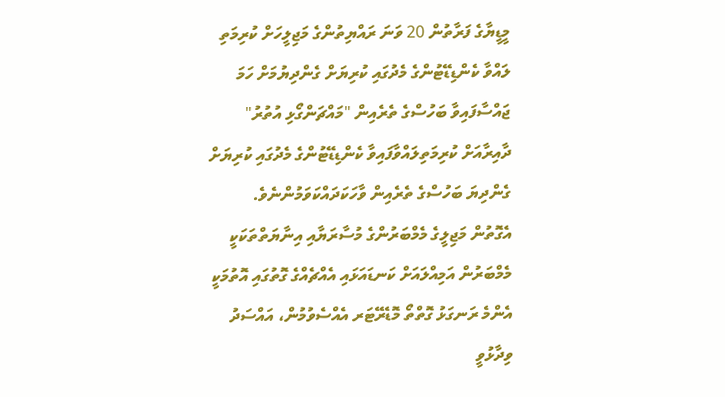މީޑީޔާގެ ފަރާތުން 20 ވަނަ ރައްޔިތުންގެ މަޖިލީހަށް ކުރިމަތި ލައްވާ ކެންޑިޑޭޓުންގެ މެދުގައި ކުރިޔަށް ގެންދިޔުމަށް ހަމަ ޖައްސާފައިވާ ބަހުސްގެ ތެރެއިން "މައްޗަންގޯޅި އުތުރު" ދާއިރާއަށް ކުރިމަތިލައްވާފައިވާ ކެންޑިޑޭޓުންގެ މެދުގައި ކުރިޔަށް ގެންދިޔަ ބަހުސްގެ ތެރެއިން ވާހަކަދައްކަވަމުންނެވެ.
އެގޮތުން މަޖިލީގެ މެމްބަރުންގެ މުސާރަޔާއި އިނާޔަތްތަކަކީ މެމްބަރުން އަމިއްލައަށް ކަނޑައަޅައި އެއްޗެއްގެ ގޮތުގައި އޮތުމަކީ އެންމެ ރަނގަޅު ގޮތްތޯ މޮޑެރޭޓަރ އެއްސެވުމުން، އައްސަދު ވިދާޅުވީ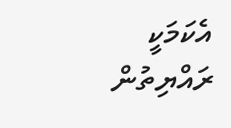އެކަމަކީ ރައްޔިތުން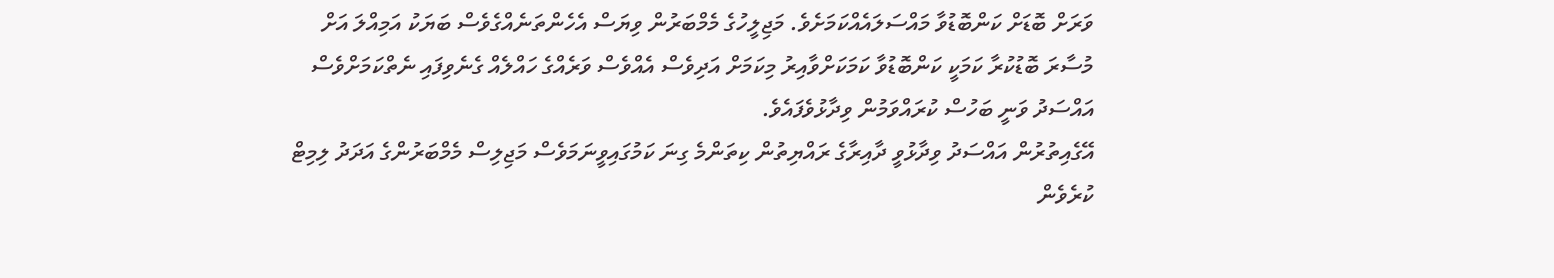ވަރަށް ބޮޑަށް ކަންބޮޑުވާ މައްސަލައެއްކަމަށެވެ. މަޖިލީހުގެ މެމްބަރުން ވިޔަސް އެހެންތަނެއްގެވެސް ބަޔަކު އަމިއްލަ އަށް މުސާރަ ބޮޑުކުރާ ކަމަކީ ކަންބޮޑުވާ ކަމަކަށްވާއިރު މިކަމަށް އަދިވެސް އެއްވެސް ވަރެއްގެ ހައްލެއް ގެނެވިފައި ނެތްކަމަށްވެސް އައްސަދު ވަނީ ބަހުސް ކުރައްވަމުން ވިދާޅުވެފައެވެ.
އޭގެއިތުރުން އައްސަދު ވިދާޅުވީ ދާއިރާގެ ރައްޔިތުން ކިތަންމެ ގިނަ ކަމުގައިވީނަމަވެސް މަޖިލިސް މެމްބަރުންގެ އަދަދު ލިމިޓް ކުރެވެން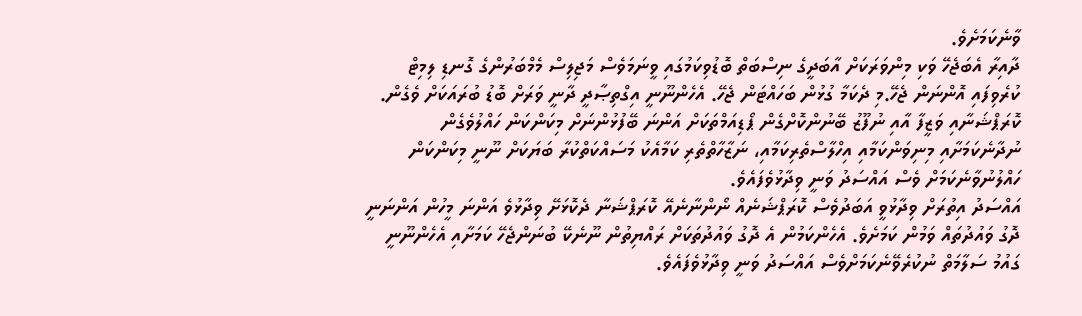ވާނެކަމަށެވެ.
ދާއިރާ އެބަޖެހޭ ވަކި މިންވަރަކަށް އާބަދީގެ ނިސްބަތް ބޮޑުވިކަމުގައި ވީނަމަވެސް މަޖިލިސް މެމްބަރުންގެ ގޮނޑި ލިމިޓް ކުރެވިފައި އޮންނަން ޖެހޭ.މި ދެކަމާ ގުޅުން ބަހައްޓަން ޖެހޭ. އެހެންނޫނީ އިގްތިޞާދީ ދާނީ ވަރަށް ބޮޑު ބުރައަކަށް ވެގެން.
ކޮރަޕްޝަނާއި ވަޒީފާ އާއި ނުފޫޒު ބޭނުންކޮށްގެން ޕޯޑިއަމްތަކަށް އަންނަ ބޭފުޅުންނަށް މިކަންކަން ހައްލުވެގެން ނުދާނެކަމަށާއި މިނިވަންކަމާއި އިހްލާސްތެރިކަމާއި، ނަޒާހާތްތެރި ކަމާއެކު މަސައްކަތްކުރާ ބަޔަކަށް ނޫނީ މިކަންކަން ހައްލުނުވާނެކަމަށް ވެސް އައްސަދު ވަނީ ވިދާޅުވެފައެވެ.
އައްސަދު އިތުރަށް ވިދާޅުވީ އަބަދުވެސް ކޮރަޕްޝަނެއް ނޯންނާނެއޭ ކޮރަޕްޝަނާ ދެކޮޅަށޭ ވިދާޅުވެ އަންނަ މީހުން އަންނަނީ ދޮގު ވައުދުތައް ވަމުން ކަމަށެވެ. އެހެންކަމުން އެ ދޮގު ވައުދުތަކަށް ރައްޔިތުން ނޫނެކޭ ބުނަންޖެހޭ ކަމަށާއި އެހެންނޫނީ ގައުމު ސަލާމަތް ނުކުރެވޭނެކަމަށްވެސް އައްސަދު ވަނީ ވިދާޅުވެފައެވެ.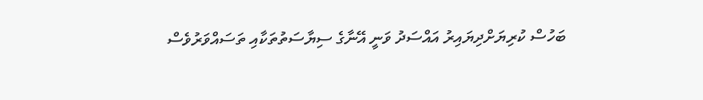ބަހުސް ކުރިޔަށްދިޔައިރު އައްސަދު ވަނީ އޭނާގެ ސިޔާސަތުތަކާއި ތަސައްވަރުވެސް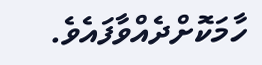ހާމަކޮށްދެއްވާފައެވެ.